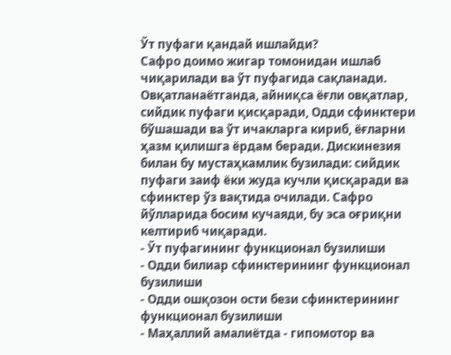Ўт пуфаги қандай ишлайди?
Сафро доимо жигар томонидан ишлаб чиқарилади ва ўт пуфагида сақланади. Овқатланаётганда, айниқса ёғли овқатлар, сийдик пуфаги қисқаради, Одди сфинктери бўшашади ва ўт ичакларга кириб, ёғларни ҳазм қилишга ёрдам беради. Дискинезия билан бу мустаҳкамлик бузилади: сийдик пуфаги заиф ёки жуда кучли қисқаради ва сфинктер ўз вақтида очилади. Сафро йўлларида босим кучаяди, бу эса оғриқни келтириб чиқаради.
- Ўт пуфагининг функционал бузилиши
- Одди билиар сфинктерининг функционал бузилиши
- Одди ошқозон ости бези сфинктерининг функционал бузилиши
- Маҳаллий амалиётда - гипомотор ва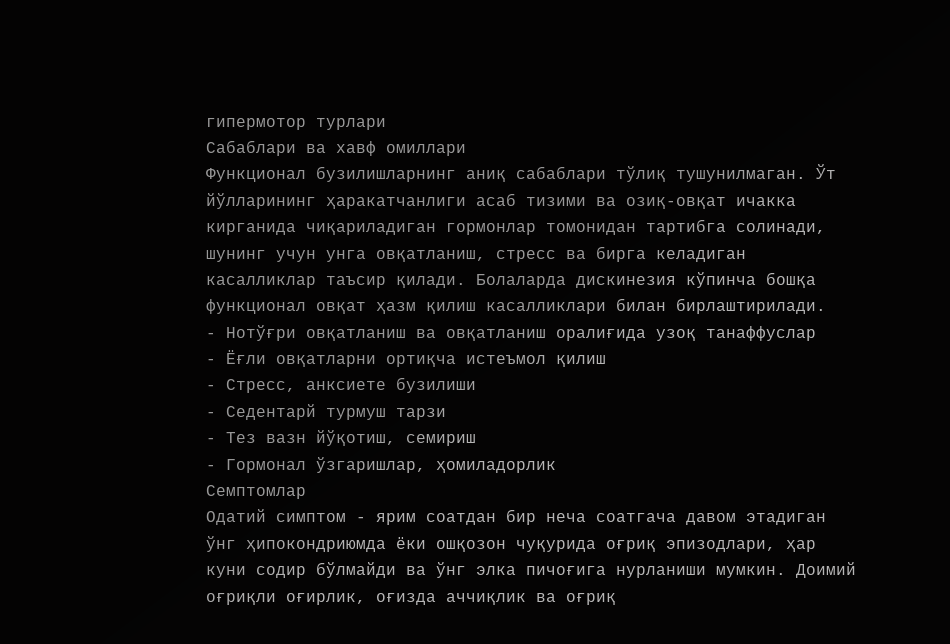гипермотор турлари
Сабаблари ва хавф омиллари
Функционал бузилишларнинг аниқ сабаблари тўлиқ тушунилмаган. Ўт йўлларининг ҳаракатчанлиги асаб тизими ва озиқ-овқат ичакка кирганида чиқариладиган гормонлар томонидан тартибга солинади, шунинг учун унга овқатланиш, стресс ва бирга келадиган касалликлар таъсир қилади. Болаларда дискинезия кўпинча бошқа функционал овқат ҳазм қилиш касалликлари билан бирлаштирилади.
- Нотўғри овқатланиш ва овқатланиш оралиғида узоқ танаффуслар
- Ёғли овқатларни ортиқча истеъмол қилиш
- Стресс, анксиете бузилиши
- Седентарй турмуш тарзи
- Тез вазн йўқотиш, семириш
- Гормонал ўзгаришлар, ҳомиладорлик
Семптомлар
Одатий симптом - ярим соатдан бир неча соатгача давом этадиган ўнг ҳипокондриюмда ёки ошқозон чуқурида оғриқ эпизодлари, ҳар куни содир бўлмайди ва ўнг элка пичоғига нурланиши мумкин. Доимий оғриқли оғирлик, оғизда аччиқлик ва оғриқ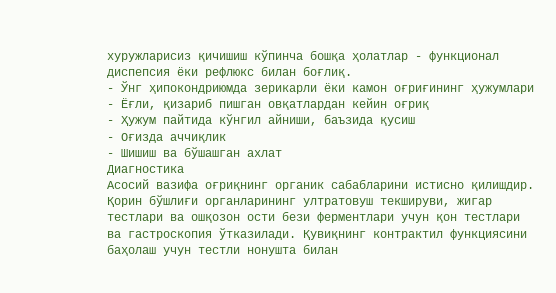хуружларисиз қичишиш кўпинча бошқа ҳолатлар - функционал диспепсия ёки рефлюкс билан боғлиқ.
- Ўнг ҳипокондриюмда зерикарли ёки камон оғриғининг ҳужумлари
- Ёғли, қизариб пишган овқатлардан кейин оғриқ
- Ҳужум пайтида кўнгил айниши, баъзида қусиш
- Оғизда аччиқлик
- Шишиш ва бўшашган ахлат
Диагностика
Асосий вазифа оғриқнинг органик сабабларини истисно қилишдир. Қорин бўшлиғи органларининг ултратовуш текшируви, жигар тестлари ва ошқозон ости бези ферментлари учун қон тестлари ва гастроскопия ўтказилади. Қувиқнинг контрактил функциясини баҳолаш учун тестли нонушта билан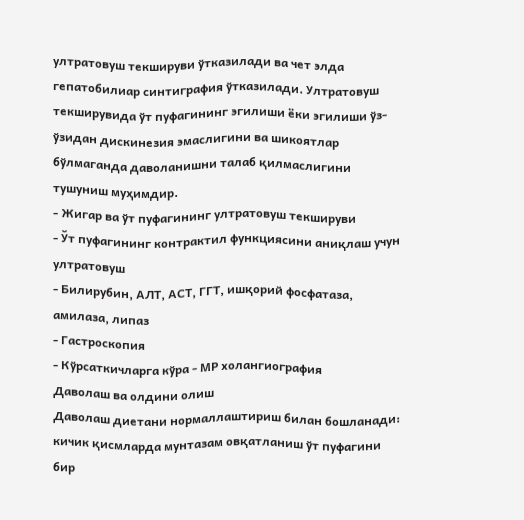ултратовуш текшируви ўтказилади ва чет элда гепатобилиар синтиграфия ўтказилади. Ултратовуш текширувида ўт пуфагининг эгилиши ёки эгилиши ўз-ўзидан дискинезия эмаслигини ва шикоятлар бўлмаганда даволанишни талаб қилмаслигини тушуниш муҳимдир.
- Жигар ва ўт пуфагининг ултратовуш текшируви
- Ўт пуфагининг контрактил функциясини аниқлаш учун ултратовуш
- Билирубин, АЛТ, АСТ, ГГТ, ишқорий фосфатаза, амилаза, липаз
- Гастроскопия
- Кўрсаткичларга кўра - МР холангиография
Даволаш ва олдини олиш
Даволаш диетани нормаллаштириш билан бошланади: кичик қисмларда мунтазам овқатланиш ўт пуфагини бир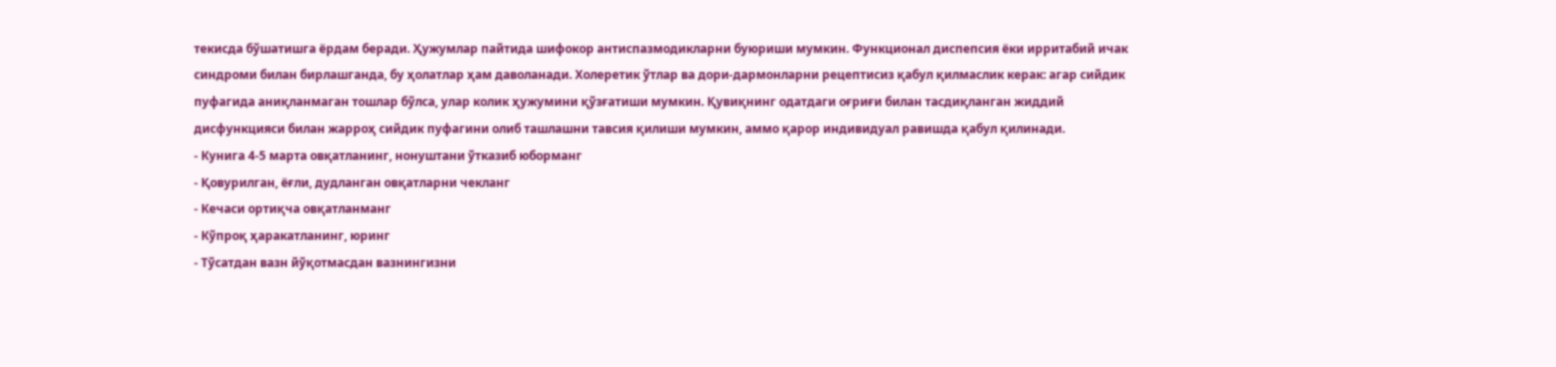текисда бўшатишга ёрдам беради. Ҳужумлар пайтида шифокор антиспазмодикларни буюриши мумкин. Функционал диспепсия ёки ирритабий ичак синдроми билан бирлашганда, бу ҳолатлар ҳам даволанади. Холеретик ўтлар ва дори-дармонларни рецептисиз қабул қилмаслик керак: агар сийдик пуфагида аниқланмаган тошлар бўлса, улар колик ҳужумини қўзғатиши мумкин. Қувиқнинг одатдаги оғриғи билан тасдиқланган жиддий дисфункцияси билан жарроҳ сийдик пуфагини олиб ташлашни тавсия қилиши мумкин, аммо қарор индивидуал равишда қабул қилинади.
- Кунига 4-5 марта овқатланинг, нонуштани ўтказиб юборманг
- Қовурилган, ёғли, дудланган овқатларни чекланг
- Кечаси ортиқча овқатланманг
- Кўпроқ ҳаракатланинг, юринг
- Тўсатдан вазн йўқотмасдан вазнингизни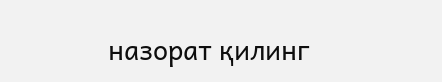назорат қилинг